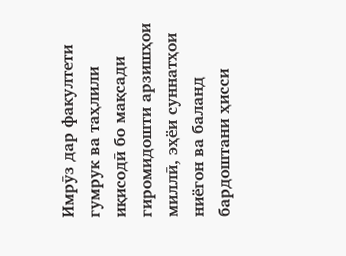Имрӯз дар факултети гумрук ва таҳлили иқисодӣ бо мақсади гиромидошти арзишҳои миллӣ, эҳёи суннатҳои ниёгон ва баланд бардоштани ҳисси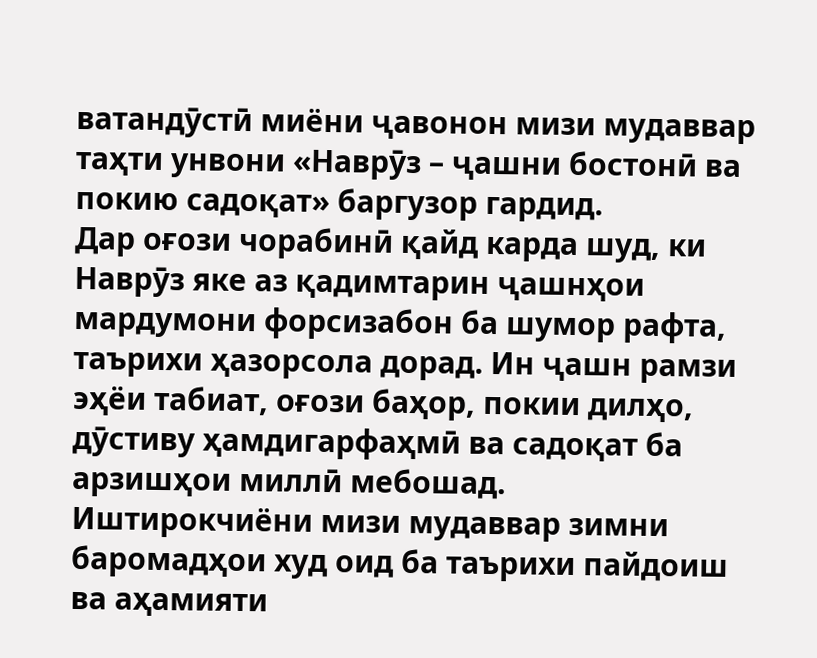ватандӯстӣ миёни ҷавонон мизи мудаввар таҳти унвони «Наврӯз – ҷашни бостонӣ ва покию садоқат» баргузор гардид.
Дар оғози чорабинӣ қайд карда шуд, ки Наврӯз яке аз қадимтарин ҷашнҳои мардумони форсизабон ба шумор рафта, таърихи ҳазорсола дорад. Ин ҷашн рамзи эҳёи табиат, оғози баҳор, покии дилҳо, дӯстиву ҳамдигарфаҳмӣ ва садоқат ба арзишҳои миллӣ мебошад.
Иштирокчиёни мизи мудаввар зимни баромадҳои худ оид ба таърихи пайдоиш ва аҳамияти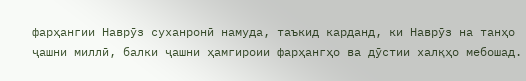фарҳангии Наврӯз суханронӣ намуда, таъкид карданд, ки Наврӯз на танҳо ҷашни миллӣ, балки ҷашни ҳамгироии фарҳангҳо ва дӯстии халқҳо мебошад.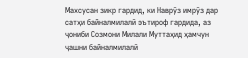Махсусан зикр гардид, ки Наврӯз имрӯз дар сатҳи байналмилалӣ эътироф гардида, аз ҷониби Созмони Милали Муттаҳид ҳамчун ҷашни байналмилалӣ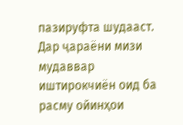пазируфта шудааст.
Дар ҷараёни мизи мудаввар иштирокчиён оид ба расму ойинҳои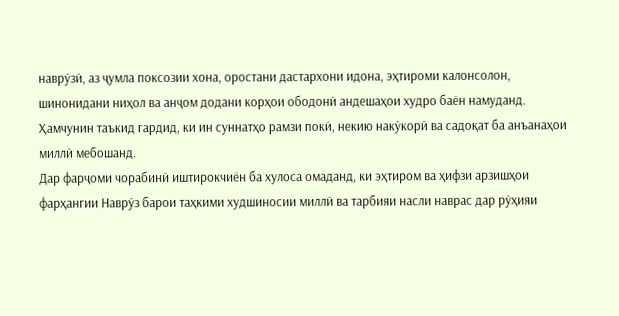наврӯзӣ, аз ҷумла поксозии хона, оростани дастархони идона, эҳтироми калонсолон, шинонидани ниҳол ва анҷом додани корҳои ободонӣ андешаҳои худро баён намуданд. Ҳамчунин таъкид гардид, ки ин суннатҳо рамзи покӣ, некию накӯкорӣ ва садоқат ба анъанаҳои миллӣ мебошанд.
Дар фарҷоми чорабинӣ иштирокчиён ба хулоса омаданд, ки эҳтиром ва ҳифзи арзишҳои фарҳангии Наврӯз барои таҳкими худшиносии миллӣ ва тарбияи насли наврас дар рӯҳияи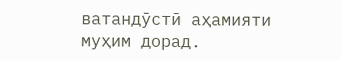ватандӯстӣ аҳамияти муҳим дорад.